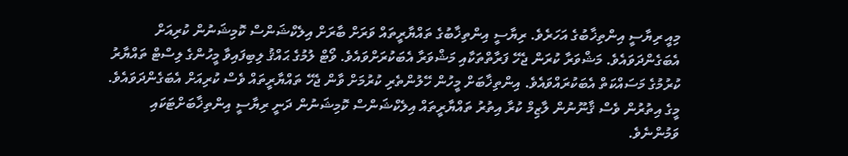މިއީ ރިޔާސީ އިންތިޚާބުގެ އަހަރެވެ. ރިޔާސީ އިންތިޚާބުގެ ތައްޔާރީތައް ވަރަށް ބާރަށް އިލެކްޝަންސް ކޮމިޝަނުން ކުރިއަށް އެބަގެންދަވައެވެ. މަޝްވަރާ ކުރަން ޖެހޭ ފަރާތްތަކާއި މަޝްވަރާ އެބަކުރަށްވައެވެ. ވޯޓް ލުމުގެ ޙައްޤު ލިބިފައިވާ މީހުންގެ ލިސްޓް ތައްޔާރު ކުރުމުގެ މަސައްކަތް އެބަކުރައްވައެވެ. އިންތިޚާބަށް މީހުން ހޭލުންތެރި ކުރުމަށް ވާން ޖެހޭ ތައްޔާރީތައް ވެސް ކުރިއަށް އެބަގެންދަވައެވެ. މީގެ އިތުރުން ވެސް ޤާނޫނުން ލާޒިމް ކުރާ އިތުރު ތައްޔާރީތައް އިލެކްޝަންސް ކޮމިޝަނުން ދަނީ ރިޔާސީ އިންތިޚާބަށްޓަކައި ވަމުންނެވެ.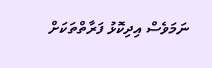ނަމަވެސް އިދިކޮޅު ފަރާތްތަކަށް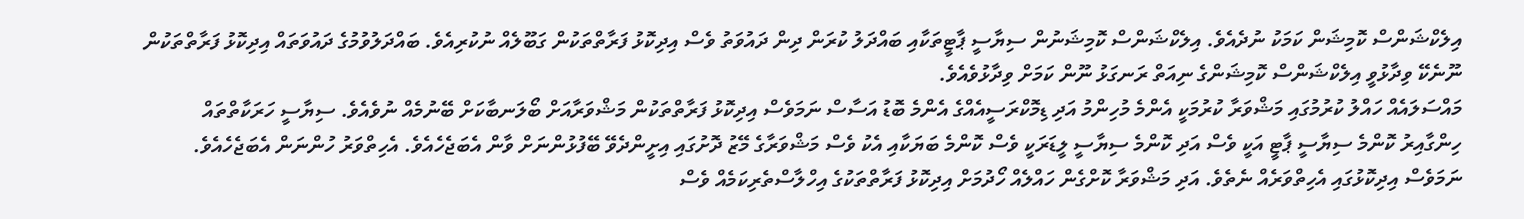އިލެކްޝަންސް ކޮމިޝަން ކަމަކު ނުދެއެވެ. އިލެކްޝަންސް ކޮމިޝަނުން ސިޔާސީ ޕާޓީތަކާއި ބައްދަލު ކުރަން ދިން ދައުވަތު ވެސް އިދިކޮޅު ފަރާތްތަކުން ގަބޫލެއް ނުކުރިއެވެ. ބައްދަލުވުމުގެ ދައުވަތައް އިދިކޮޅު ފަރާތްތަކުން ނޫނެކޭ ވިދާޅުވީ އިލެކްޝަންސް ކޮމިޝަންގެ ނިއަތް ރަނގަޅު ނޫން ކަމަށް ވިދާޅުވެއެވެ.
މައްސަލައެއް ހައްލު ކުރުމުގައި މަޝްވަރާ ކުރުމަކީ އެންމެ މުހިންމު އަދި ޑިމޮކްރަސީއެއްގެ އެންމެ ބޮޑު އަސާސް ނަމަވެސް އިދިކޮޅު ފަރާތްތަކުން މަޝްވަރާއަށް ބޯލަނބާކަށް ބޭނުމެއް ނުވެއެވެ. ސިޔާސީ ހަރަކާތްތައް ހިންގާއިރު ކޮންމެ ސިޔާސީ ޕާޓީ އަކީ ވެސް އަދި ކޮންމެ ސިޔާސީ ލީޑަރަކީ ވެސް ކޮންމެ ބަޔަކާއި އެކު ވެސް މަޝްވަރާގެ މޭޒު ދޮށުގައި އިށީންދެވޭ ބޭފުޅުންނަށް ވާން އެބަޖެހެއެވެ. އެހިތްވަރު ހުންނަން އެބަޖެހެއެވެ. ނަމަވެސް އިދިކޮޅުގައި އެހިތްވަރެއް ނެތެވެ. އަދި މަޝްވަރާ ކޮށްގެން ހައްލެއް ހޯދުމަށް އިދިކޮޅު ފަރާތްތަކުގެ އިހްލާސްތެރިކަމެއް ވެސް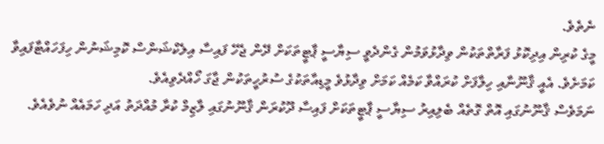ނެތެވެ.
މީގެ ކުރިން އިދިކޮޅު ފަރާތްތަކުން ވިދާޅުވަމުން ގެންދެވީ ސިޔާސީ ޕާޓީތަކަށް ދޭން ޖެހޭ ފައިސާ އިލެކްޝަންސް ކޮމިޝަނުން ހިފަހައްޓާފައިވާ ކަމަށެވެ. އެއީ ޤާނޫނާއި ހިލާފަށް ކުރައްވާ ކަމެއް ކަމަށް ވިދާޅުވެ މީޑިއާތަކުގެ ސުރުހީތަކުން ޖާގަ ހޯއްދެވިއެވެ.
ނަމަވެސް ޤާނޫނުގައި އޮތް ގޮތެއް ބެލިއިރު ސިޔާސީ ޕާޓީތަކަށް ފައިސާ ދޫކުރަން ޤާނޫނުގައި ލާޒިމް ކުރާ މުއްދަތު އަދި ހަމައެއް ނުވެއެވެ.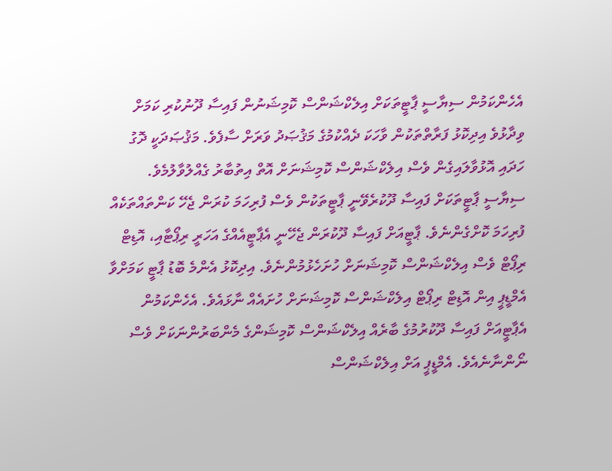އެހެންކަމުން ސިޔާސީ ޕާޓީތަކަށް އިލެކްޝަންސް ކޮމިޝަނުން ފައިސާ ދޫނުކުރި ކަމަށް ވިދާޅުވެ އިދިކޮޅު ފަރާތްތަކުން ވާހަކަ ދެއްކުމުގެ މަޤުޞަދު ވަރަށް ސާފެވެ. މަޤުޞަދަކީ ދޮގު ހަދައި އޮޅުވާލައިގެން ވެސް އިލެކްޝަންސް ކޮމިޝަނަށް އޮތް އިތުބާރު ގެއްލުވާލުމެވެ.
ސިޔާސީ ޕާޓީތަކަށް ފައިސާ ދޫކުރެވޭނީ ޕާޓީތަކުން ވެސް ފުރިހަމަ ކުރަން ޖެހޭ ކަންތައްތަކެއް ފުރިހަމަ ކޮށްގެންނެވެ. ޕާޓީއަށް ފައިސާ ދޫކުރަން ޖެހޭނީ އެޕާޓީއެއްގެ އަހަރީ ރިޕޯޓާއި، އޮޑިޓް ރިޕޯޓް ވެސް އިލެކްޝަންސް ކޮމިޝަނަށް ހުށަހެޅުމުންނެވެ. އިދިކޮޅު އެންމެ ބޮޑު ޕާޓީ ކަމަށްވާ އެމްޑީޕީ އިން އޮޑިޓް ރިޕޯޓް އިލެކްޝަންސް ކޮމިޝަނަށް ހުށައެއް ނާޅައެވެ. އެހެންކަމުން އެޕާޓީއަށް ފައިސާ ދޫކުރުމުގެ ބާރެއް އިލެކްޝަންސް ކޮމިޝަންގެ މެންބަރުންނަކަށް ވެސް ނޯންނާނެއެވެ. އެމްޑީޕީ އަށް އިލެކްޝަންސް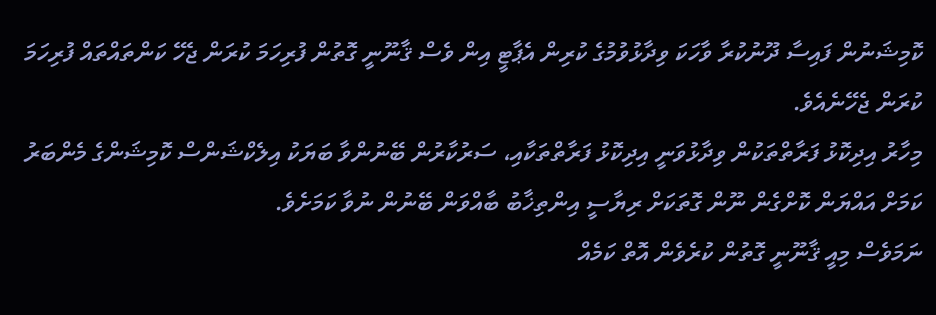ކޮމިޝަނުން ފައިސާ ދޫނުކުރާ ވާހަކަ ވިދާޅުވުމުގެ ކުރިން އެޕާޓީ އިން ވެސް ޤާނޫނީ ގޮތުން ފުރިހަމަ ކުރަން ޖެހޭ ކަންތައްތައް ފުރިހަމަ ކުރަން ޖެހޭނެއެވެ.
މިހާރު އިދިކޮޅު ފަރާތްތަކުން ވިދާޅުވަނީ އިދިކޮޅު ފަރާތްތަކާއި، ސަރުކާރުން ބޭނުންވާ ބަޔަކު އިލެކްޝަންސް ކޮމިޝަންގެ މެންބަރު ކަމަށް އައްޔަން ކޮށްގެން ނޫން ގޮތަކަށް ރިޔާސީ އިންތިޚާބު ބާއްވަން ބޭނުން ނުވާ ކަމަށެވެ.
ނަމަވެސް މިއީ ޤާނޫނީ ގޮތުން ކުރެވެން އޮތް ކަމެއް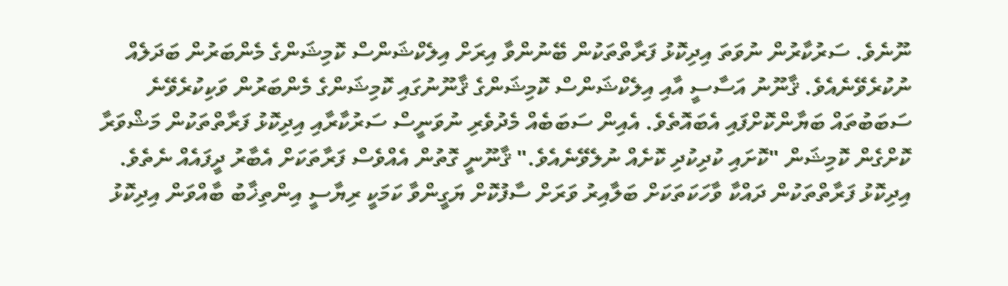ނޫނެވެ. ސަރުކާރުން ނުވަތަ އިދިކޮޅު ފަރާތްތަކުން ބޭނުންވާ އިރަށް އިލެކްޝަންސް ކޮމިޝަންގެ މެންބަރުން ބަދަލެއް ނުކުރެވޭނެއެވެ. ޤާނޫނު އަސާސީ އާއި އިލެކްޝަންސް ކޮމިޝަންގެ ޤާނޫނުގައި ކޮމިޝަންގެ މެންބަރުން ވަކިކުރެވޭނެ ސަބަބުތައް ބަޔާންކޮށްފައި އެބައޮތެވެ. އެއިން ސަބަބެއް މެދުވެރި ނުވަނީސް ސަރުކާރާއި އިދިކޮޅު ފަރާތްތަކުން މަޝްވަރާ ކޮށްގެން ކޮމިޝަން "ކޮށައި ކުދިކުދި ކޮށެއް ނުލެވޭނެއެވެ." ޤާނޫނީ ގޮތުން އެއްވެސް ފަރާތަކަށް އެބާރު ދީފައެއް ނެތެވެ.
އިދިކޮޅު ފަރާތްތަކުން ދައްކާ ވާހަކަތަކަށް ބަލާއިރު ވަރަށް ސާފުކޮށް ޔަގީންވާ ކަމަކީ ރިޔާސީ އިންތިޚާބު ބާއްވަން އިދިކޮޅު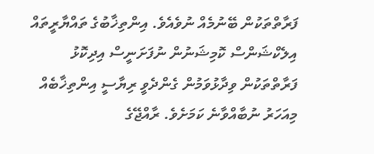ފަރާތްތަކުން ބޭނުމެއް ނުވެއެވެ. އިންތިޚާބުގެ ތައްޔާރީތައް އިލެކްޝަންސް ކޮމިޝަނުން ނުފަށަނީސް އިދިކޮޅު ފަރާތްތަކުން ވިދާޅުވަމުން ގެންދެވީ ރިޔާސީ އިންތިޚާބެއް މިއަހަރު ނުބާއްވާނެ ކަމަށެވެ. ރާއްޖޭގެ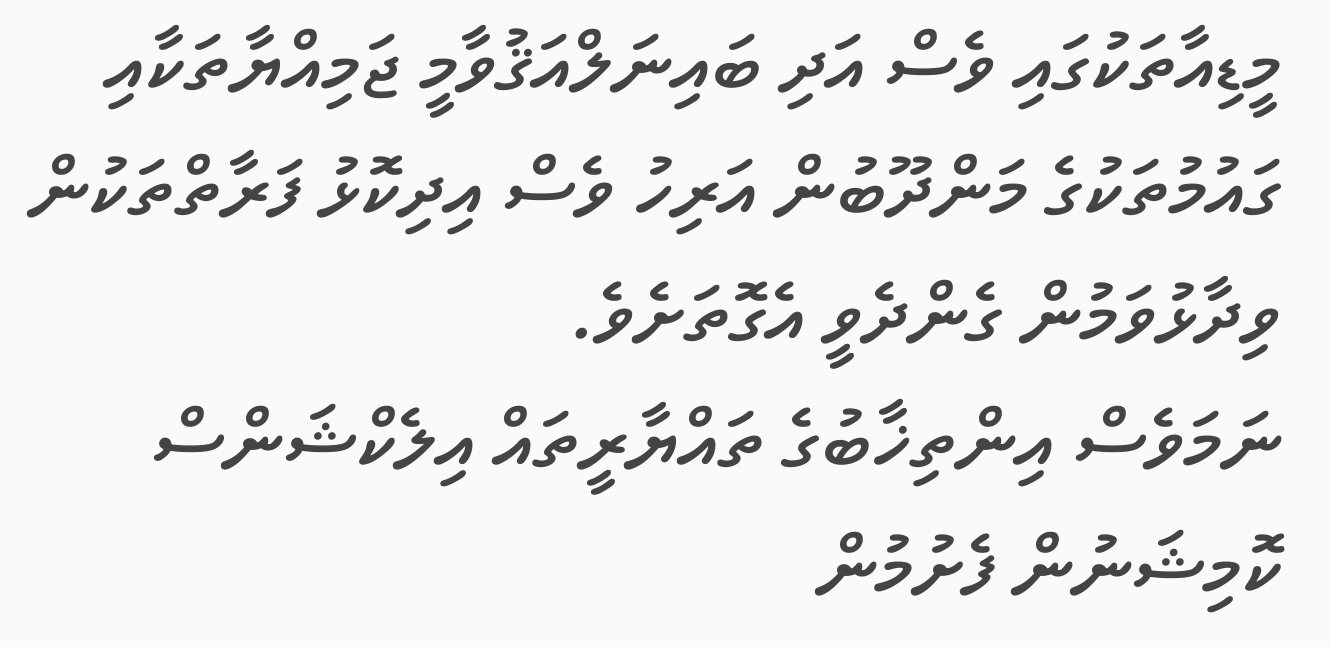މީޑިއާތަކުގައި ވެސް އަދި ބައިނަލްއަޤުވާމީ ޖަމިއްޔާތަކާއި ގައުމުތަކުގެ މަންދޫބުން އަރިހު ވެސް އިދިކޮޅު ފަރާތްތަކުން ވިދާޅުވަމުން ގެންދެވީ އެގޮތަށެވެ.
ނަމަވެސް އިންތިޚާބުގެ ތައްޔާރީތައް އިލެކްޝަންސް ކޮމިޝަނުން ފެށުމުން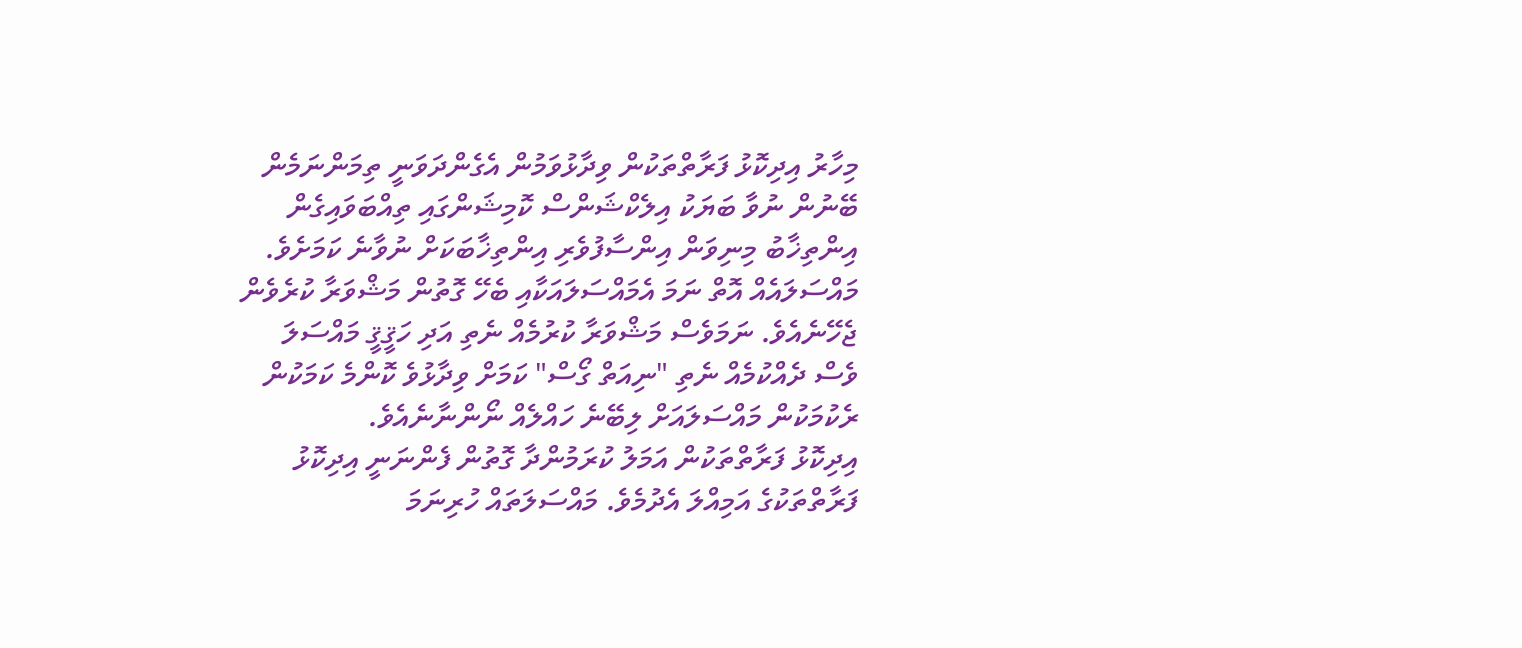މިހާރު އިދިކޮޅު ފަރާތްތަކުން ވިދާޅުވަމުން އެގެންދަވަނީ ތިމަންނަމެން ބޭނުން ނުވާ ބަޔަކު އިލެކްޝަންސް ކޮމިޝަންގައި ތިއްބަވައިގެން އިންތިޚާބު މިނިވަން އިންސާފުވެރި އިންތިޚާބަކަށް ނުވާނެ ކަމަށެވެ.
މައްސަލައެއް އޮތް ނަމަ އެމައްސަލައަކާއި ބެހޭ ގޮތުން މަޝްވަރާ ކުރެވެން ޖެހޭނެއެވެ. ނަމަވެސް މަޝްވަރާ ކުރުމެއް ނެތި އަދި ހަޤީޤީ މައްސަލަ ވެސް ދެއްކުމެއް ނެތި "ނިއަތް ގޯސް" ކަމަށް ވިދާޅުވެ ކޮންމެ ކަމަކުން ރެކުމަކުން މައްސަލައަށް ލިބޭނެ ހައްލެއް ނޯންނާނެއެވެ.
އިދިކޮޅު ފަރާތްތަކުން އަމަލު ކުރަމުންދާ ގޮތުން ފެންނަނީ އިދިކޮޅު ފަރާތްތަކުގެ އަމިއްލަ އެދުމެވެ. މައްސަލަތައް ހުރިނަމަ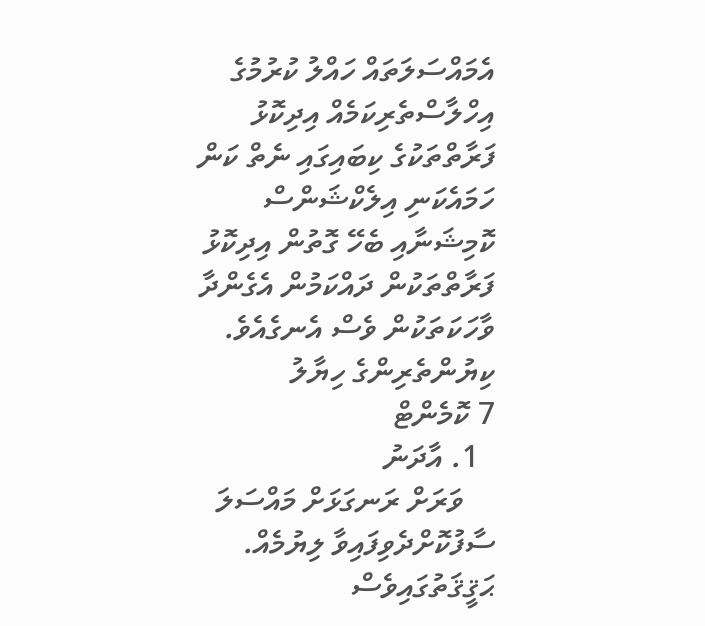އެމައްސަލަތައް ހައްލު ކުރުމުގެ އިހްލާސްތެރިކަމެއް އިދިކޮޅު ފަރާތްތަކުގެ ކިބައިގައި ނެތް ކަން ހަމައެކަނި އިލެކްޝަންސް ކޮމިޝަނާއި ބެހޭ ގޮތުން އިދިކޮޅު ފަރާތްތަކުން ދައްކަމުން އެގެންދާ ވާހަކަތަކުން ވެސް އެނގެއެވެ.
ކިޔުންތެރިންގެ ހިޔާލު
7 ކޮމެންޓް
  1. އާދަނު
    ވަރަށް ރަނގަޅަށް މައްސަލަ ސާފުކޮށްދެވިފައިވާ ލިޔުމެއް. ޙަޤީޤަތުގައިވެސް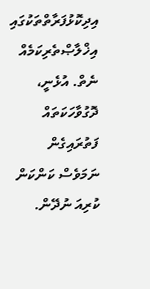އިދިކޮޅުފަރާތްތަކުގައި އިޚްލާޞްތެރިކަމެއް ނެތް. އުޅެނީ، ދޮގުވާހަކަތައް ފަތުރައިގެން ނަމަވެސް ކަންކަން ކުރިއަ ނުދޭން.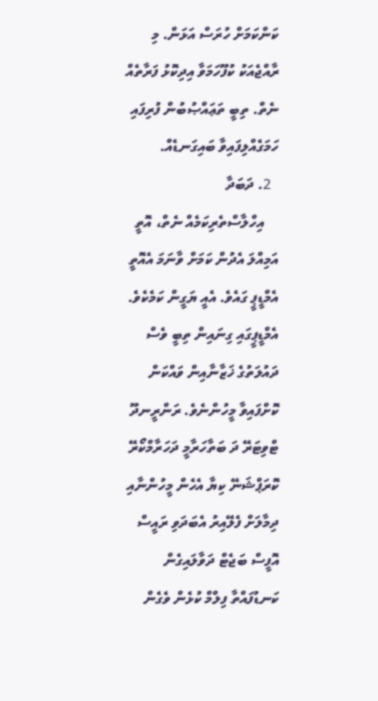ކަންކަމަށް ހުރަސް އަޅަން. މި ރާއްޖެއަކު ކުފޫހަމަވާ އިދިކޮޅު ފަރާތެއް ނެތް. ތިބީ ތަޢައްޞުބުން ފުރިފައި ހަމަގެއްލިފައިވާ ބައިގަނޑެއް.
  2. ދަބަދާ
    އިހްލާސްތެރިކަމެއް ނެތް، އޮތީ އަމިއްލަ އެދުން ކަމަށް ވާނަމަ އެއޮތީ އެމްޑީޕީ ގައެވެ. އެއީ ޔަގީން ކަމެކެވެ. އެމްޑީޕީގައި ގިނައިން ތިބީ ވެސް ދައުލަތުގެ ޚަޒާނާއިން ވައްކަން ކޮށްފައިވާ މީހުންނެވެ. ރަންރީނދޫ ޓްވިޓަރޭ ދަ ބަތާހަރާމީ ދަހަރާމްކޯރޭ ކޮރަޕްޝަނޭ ކިޔާ އެހެން މީހުންނާއި ދިމާލަށް ފެލޭއިރު އެބަދަވި ރައީސް އޮފީސް ބަޖެޓް ދަވާލައިގެން ކަނޑުފައްތާ ފިލްމް ކުޅެން ވެގެން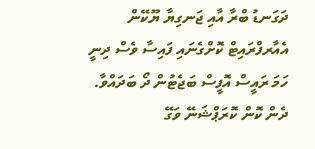ދަގަނޑު ބްރާ އާއި ޖަނގިޔާ ޔޫކޭން އެއާރފްރައިޓް ކޮށްގެނައި ފައިސާ ވެސް ދިނީ ހަމަ ރައީސް އޮފީސް ބަޖެޓުން ދޯ ބަދައްވާ. ދެން ކޮން ކޮރަޕްޝަނޭ ވަގޭ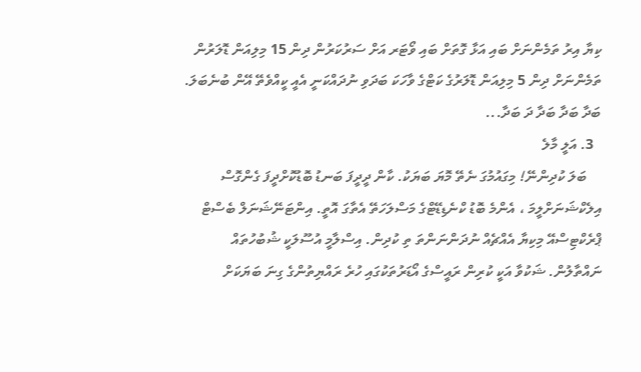ކިޔާ އިރު ތަމެންނަށް ބައި އަޅާ ގޮތަށް ބައި ވޯޓަރ އަށް ސަރުކަރުން ދިން 15 މިލިއަން ޑޮލަރުން ތަމެންނަށް ދިން 5 މިލިއަން ޑޮލަރުގެ ކަޓްގެ ވާހަކަ ބަދަވި ނުދައްކަނީ އެއީ ކީއްވެތޭ އޭން ބުނެބަލަ. ބަދާ ބަދާ ބަދާ ދަ ބަދާ...
  3. އަލީ މާލެ
    ބަލަ ކުދިންނޭ! މިގައުމުގަ ނެތޭ މޮޔަ ބަޔަކު. ކާން ދީދީފަ ބަނޑު ބޮޑުކޮށްދީފަ ގެންގޮސް އިލެކްޝަނަށްލީމަ ، އެންމެ ބޮޑު ކްނެޑިޑޭޓްގެ މަސްލަހަތޭ އެތާގަ އޮތީ. އިންޓަނޭޝަނަލް ބެސްޓް ޕްރެކްޓިސްއޭ މިކިޔާ އެއްޗެއް ނުދަންނަންތަ ތި ކުދިން. އިސްލާމީ އުސޫލަކީ ޝުބުހުތައް ނައްތާލުން. ޝަކުވާ އަކީ ކުރިން ރައީސްގެ އޯޑަރުތަކުގައި ހުރެ ރައްޔިތުންގެ ގިނަ ބަޔަކަށް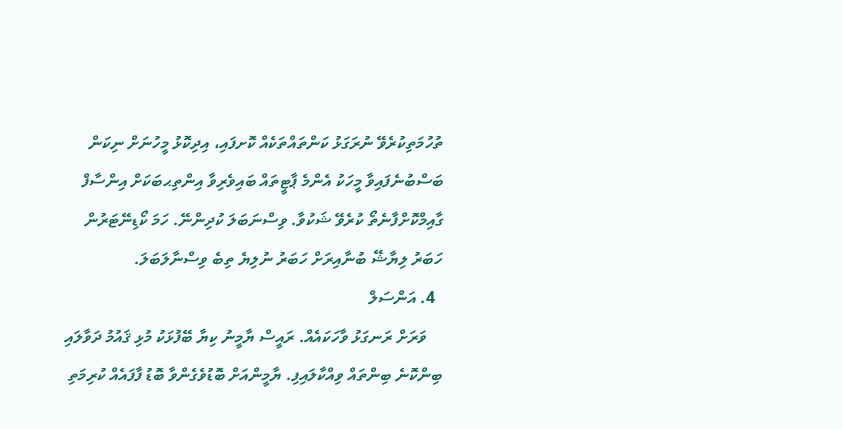ތުހުމަތިކުރެވޭ ނުރަގަޅު ކަންތައްތަކެއް ކޮށފައި، އިދިކޮޅު މީހުނަށް ނިކަން ބަސްބުނެފައިވާ މީހަކު އެންމެ ޕާޓީތައް ބައިވެރިވާ އިންތިޙބަކަށް އިންސާފް ގާއިމްކޮށްފާނެތޯ ކުރެވޭ ޝަކުވާ. ވިސްނަބަލަ ކުދިންނޭ. ހަމަ ކޯޑިނޭޓަރުން ހަބަރު ލިޔާޝޭ ބުނާއިރަށް ހަބަރު ނުލިޔެ ތިބެ ވިސްނާލަބަލަ.
  4. އަންސަލް
    ވަރަށް ރަނގަޅު ވާހަކައެއް. ރައީސް ޔާމީނު ކިޔާ ބޭފުޅަކު މުޅި ޤައުމު ދަވާލައި ބިންކޮނެ ބިންތައް ވިއްކާލައިފި. ޔާމީންއަށް ބޮޑުވެގެންވާ ބޮޑު ފާފައެއް ކުރިމަތި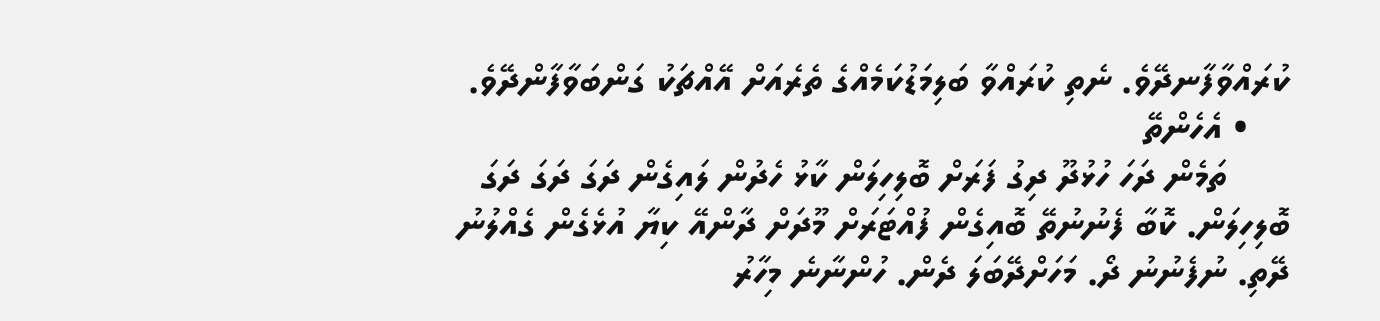ކުރައްވާފާނދޭވެ. ނެތި ކުރައްވާ ބަލިމަޑުކަމެއްގެ ތެރެއަށް އޭއްޗަކު ގަންބަވާފާންދޭވެ.
    • އެހެންތޭ
      ތަމެން ދަހަ ހުޅުދޫ ދިގު ފަރަށް ބޮލިހިލަން ކާޅު ހެދުން ލައިގެން ދަގަ ދަގަ ދަގަ ބޮލިހިލަން. ކޮބާ ފެނުނުތޭ ބޮއިގެން ފުއްޓަރަށް މޫދަށް ދާންއޭ ކިޔާ އުޅެގެން ގެއްލުނު ދޭތި. ނުފެނުނު ދޯ. މަހަށްދޭބަލަ ދެން. ހުންނާނެ މިހާރު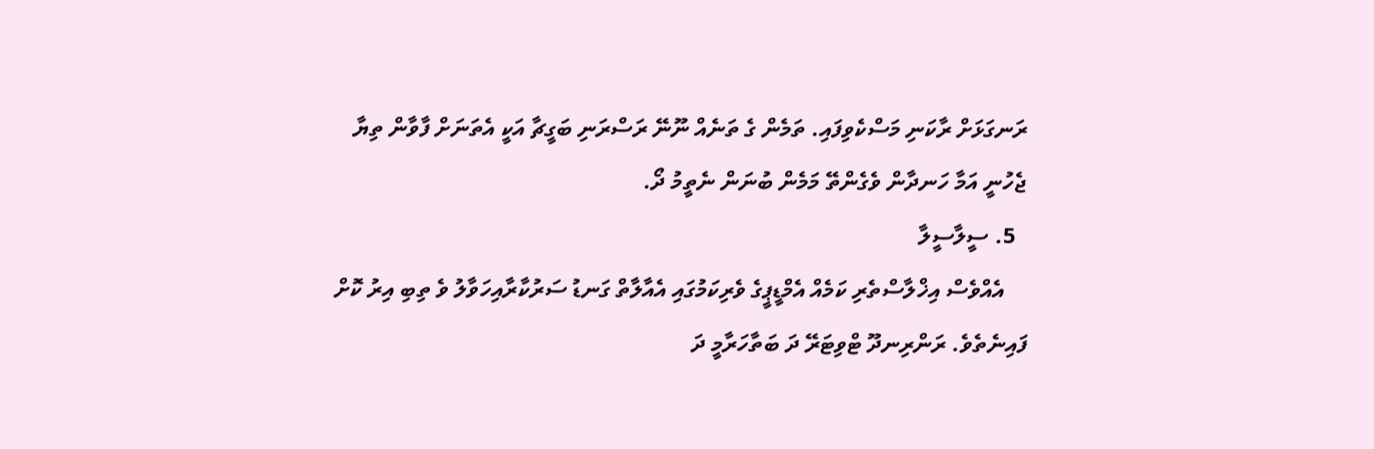ރަނގަޅަށް ރާކަނި މަސްކެވިފައި. ތަމެން ގެ ތަނެއް ނޫނޭ ރަސްރަނި ބަގީޗާ އަކީ އެތަނަށް ފާވާން ތިޔާ ޖެހުނީ އަމާ ހަނދާން ވެގެންތޭ މަމެން ބުނަން ނެތީމު ދޯ.
  5. ސީލާސީލާ
    އެއްވެސް އިޚްލާސްތެރި ކަމެއް އެމްޑީޕީގެ ވެރިކަމުގައި އެއާލާތް ގަނޑު ސަރުކާރާއިހަވާލު ވެ ތިބި އިރު ކޮށް ފައިނެތެވެ. ރަންރިނދޫ ޓްވިޓަރޭ ދަ ބަތާހަރާމީ ދަ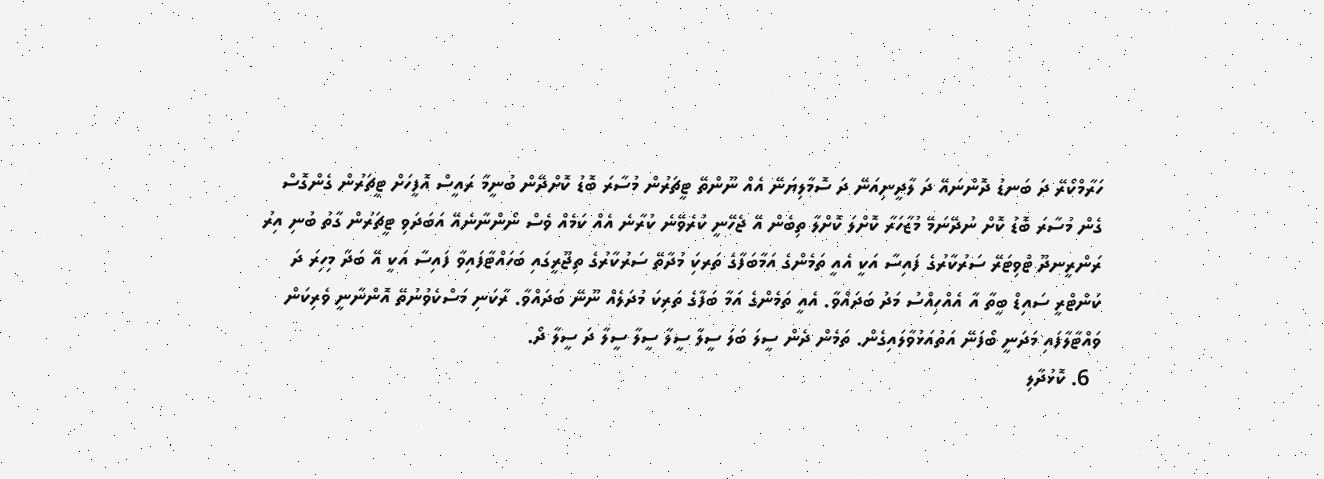ހަރާމްކޯރޭ ދަ ބަނޑު ދޮންނައޭ ދަ ލާދީނިއަނޭ ދަ ސޮމާލިޔަނޭ އެއް ނޫންތޭ ޓީޗަރުން މުސާރަ ބޮޑު ކޮށްދޭން ބުނީމާ ރައީސް އޮފީހަށް ޓީޗަރުން ގެންގޮސް ގެން މުސާރަ ބޮޑު ކޮށް ނުދޭނަމޭ މުޒާހަރާ ކޮށްލަ ކޮށްލާ ތިބެން އޭ ޖެހޭނީ ކުރެވޭނެ ކުރާނެ އެއް ކަމެއް ވެސް ނޯންނާނެއޭ އަބަދަވި ޓީޗަރުން ގާތު ބުނި އިރު ރަންރީނދޫ ޓްވިޓަރޭ ސަރުކާރުގެ ފައިސާ އަކީ އެއީ ތަމެންގެ އަމާބަފާގެ ތަރކިަ މުދާތޭ ސަރުކާރުގެ ތިޖޫރީގައި ބަހައްޓާފައިވާ ފައިސާ އަކީ އޭ ބަދާ މިހިރަ ދަ ކަންޓްރީ ސައިޑް ބީތާ އާ އެއްހިއްސު މަދު ބަދައްވާ. އެއީ ތަމެންގެ އަމާ ބަފާގެ ތަރިކަ މުދަލެއް ނޫނޭ ބަދައްވާ. ރާކަނި މަސްކެވުނުތޭ އޮންނާނީ ވެރިކަން ވައްޓާލާފައި މަދަނީ ބޯފަނޭ އަތުއަޅުވާލައިގެން. ތަމެން ދެން ސީލަ ބަލަ ސީލާ ސީލާ ސީލާ ސީލާ ދަ ސީލާ ދޯ.
  6. ކޮޅުދާލި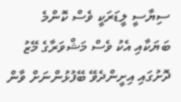ސިޔާސީ ލީޑަރަކީ ވެސް ކޮންމެ ބަޔަކާއި އެކު ވެސް މަޝްވަރާގެ މޭޒު ދޮށުގައި އިށީންދެވޭ ބޭފުޅުންނަށް ވާން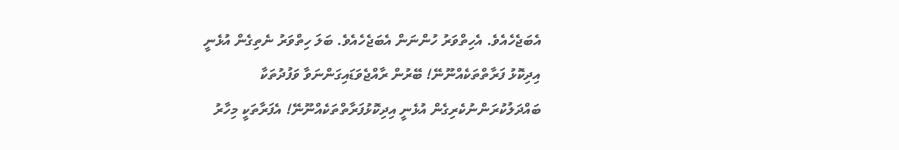އެބަޖެހެއެވެ. އެހިތްވަރު ހުންނަން އެބަޖެހެއެވެ. ބަލަ ހިތްވަރު ނެތިގެން އުޅެނީ އިދިކޮޅު ފަރާތްތަކެއްނޫނޭ! ބޭރުން ރާއްޖެވަޑައިގަންނަވާ ވަފުދުތަކާ ބައްދަލުކުރަންނުކެރިގެން އުޅެނީ އިދިކޮޅުފަރާތްތަކެއްނޫނޭ! އެފަރާތަކީ މިހާރު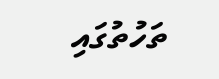ތަހުތުގައި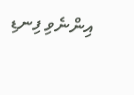އިންނެވި ފިނޑި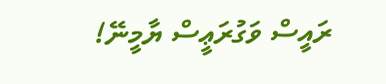ރައީސް ވަގުރަޢީސް ޔާމީނޭ!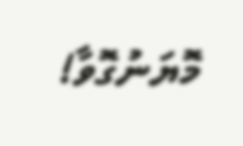މޮޔަނުގޮވާ!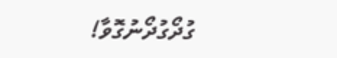ގުދޯގުދޯނުގޮވާ!